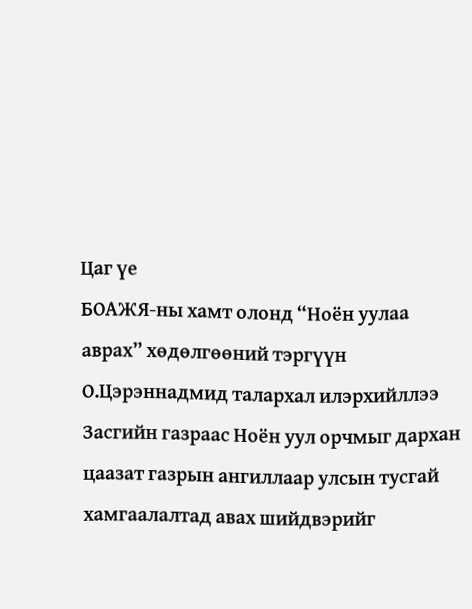Цаг үе
БОАЖЯ-ны хамт олонд “Ноён уулаа аврах” хөдөлгөөний тэргүүн О.Цэрэннадмид талархал илэрхийллээ
Засгийн газраас Ноён уул орчмыг дархан цаазат газрын ангиллаар улсын тусгай хамгаалалтад авах шийдвэрийг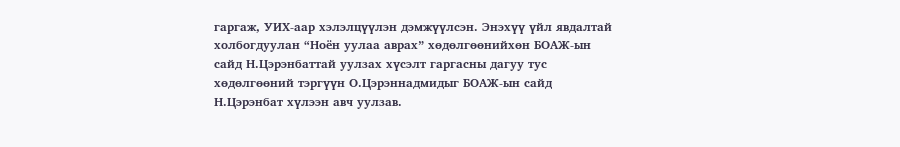гаргаж, УИХ-аар хэлэлцүүлэн дэмжүүлсэн. Энэхүү үйл явдалтай холбогдуулан “Ноён уулаа аврах” хөдөлгөөнийхөн БОАЖ-ын сайд Н.Цэрэнбаттай уулзах хүсэлт гаргасны дагуу тус хөдөлгөөний тэргүүн О.Цэрэннадмидыг БОАЖ-ын сайд Н.Цэрэнбат хүлээн авч уулзав.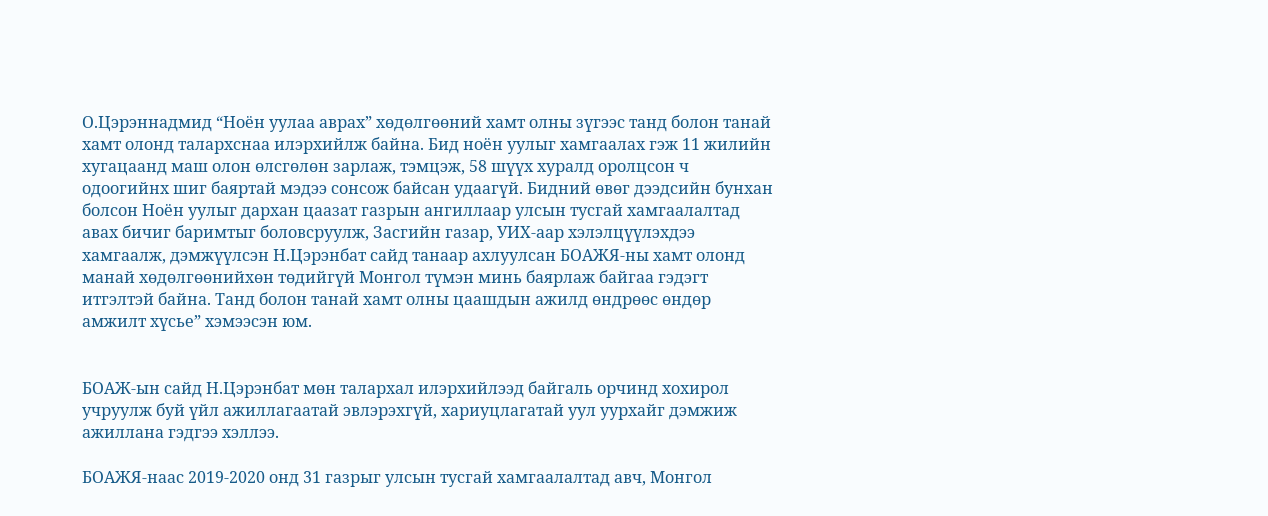О.Цэрэннадмид “Ноён уулаа аврах” хөдөлгөөний хамт олны зүгээс танд болон танай хамт олонд талархснаа илэрхийлж байна. Бид ноён уулыг хамгаалах гэж 11 жилийн хугацаанд маш олон өлсгөлөн зарлаж, тэмцэж, 58 шүүх хуралд оролцсон ч одоогийнх шиг баяртай мэдээ сонсож байсан удаагүй. Бидний өвөг дээдсийн бунхан болсон Ноён уулыг дархан цаазат газрын ангиллаар улсын тусгай хамгаалалтад авах бичиг баримтыг боловсруулж, Засгийн газар, УИХ-аар хэлэлцүүлэхдээ хамгаалж, дэмжүүлсэн Н.Цэрэнбат сайд танаар ахлуулсан БОАЖЯ-ны хамт олонд манай хөдөлгөөнийхөн төдийгүй Монгол түмэн минь баярлаж байгаа гэдэгт итгэлтэй байна. Танд болон танай хамт олны цаашдын ажилд өндрөөс өндөр амжилт хүсье” хэмээсэн юм.


БОАЖ-ын сайд Н.Цэрэнбат мөн талархал илэрхийлээд байгаль орчинд хохирол учруулж буй үйл ажиллагаатай эвлэрэхгүй, хариуцлагатай уул уурхайг дэмжиж ажиллана гэдгээ хэллээ.

БОАЖЯ-наас 2019-2020 онд 31 газрыг улсын тусгай хамгаалалтад авч, Монгол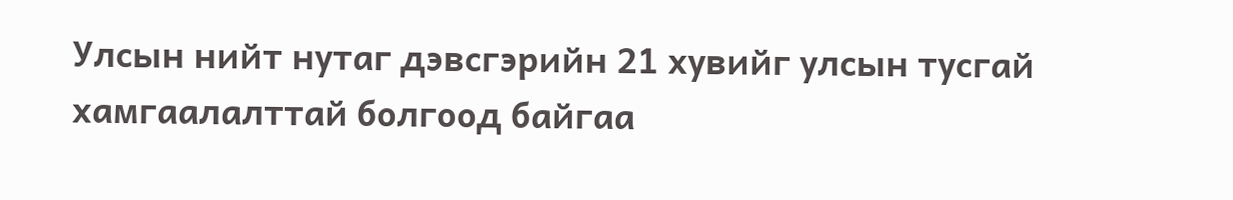Улсын нийт нутаг дэвсгэрийн 21 хувийг улсын тусгай хамгаалалттай болгоод байгаа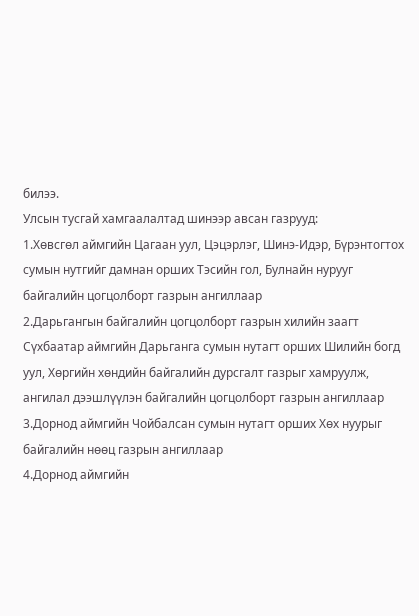билээ.
Улсын тусгай хамгаалалтад шинээр авсан газрууд:
1.Хөвсгөл аймгийн Цагаан уул, Цэцэрлэг, Шинэ-Идэр, Бүрэнтогтох сумын нутгийг дамнан орших Тэсийн гол, Булнайн нурууг байгалийн цогцолборт газрын ангиллаар
2.Дарьгангын байгалийн цогцолборт газрын хилийн заагт Сүхбаатар аймгийн Дарьганга сумын нутагт орших Шилийн богд уул, Хөргийн хөндийн байгалийн дурсгалт газрыг хамруулж, ангилал дээшлүүлэн байгалийн цогцолборт газрын ангиллаар
3.Дорнод аймгийн Чойбалсан сумын нутагт орших Хөх нуурыг байгалийн нөөц газрын ангиллаар
4.Дорнод аймгийн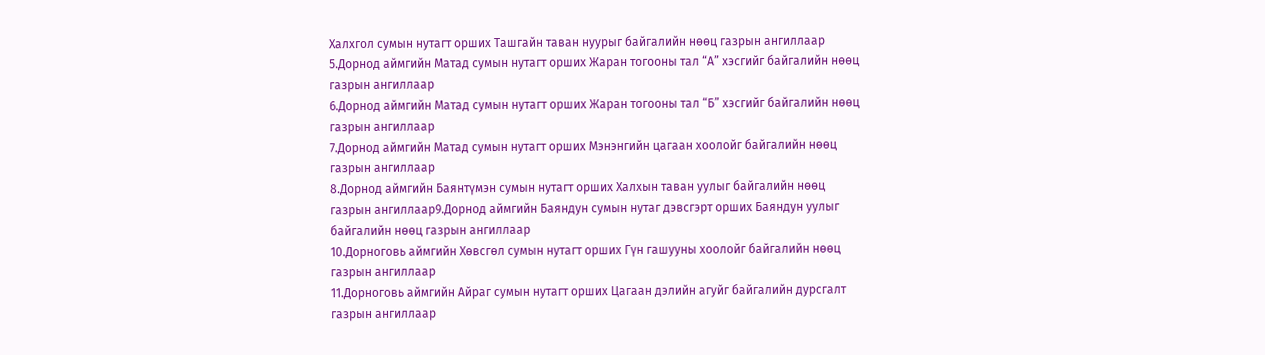Халхгол сумын нутагт орших Ташгайн таван нуурыг байгалийн нөөц газрын ангиллаар
5.Дорнод аймгийн Матад сумын нутагт орших Жаран тогооны тал “А” хэсгийг байгалийн нөөц газрын ангиллаар
6.Дорнод аймгийн Матад сумын нутагт орших Жаран тогооны тал “Б” хэсгийг байгалийн нөөц газрын ангиллаар
7.Дорнод аймгийн Матад сумын нутагт орших Мэнэнгийн цагаан хоолойг байгалийн нөөц газрын ангиллаар
8.Дорнод аймгийн Баянтүмэн сумын нутагт орших Халхын таван уулыг байгалийн нөөц газрын ангиллаар9.Дорнод аймгийн Баяндун сумын нутаг дэвсгэрт орших Баяндун уулыг байгалийн нөөц газрын ангиллаар
10.Дорноговь аймгийн Хөвсгөл сумын нутагт орших Гүн гашууны хоолойг байгалийн нөөц газрын ангиллаар
11.Дорноговь аймгийн Айраг сумын нутагт орших Цагаан дэлийн агуйг байгалийн дурсгалт газрын ангиллаар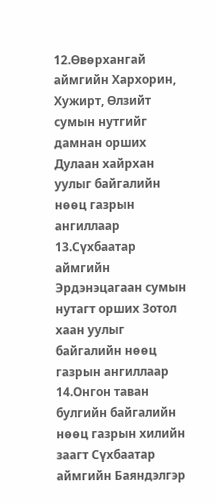12.Өвөрхангай аймгийн Хархорин, Хужирт, Өлзийт сумын нутгийг дамнан орших Дулаан хайрхан уулыг байгалийн нөөц газрын ангиллаар
13.Сүхбаатар аймгийн Эрдэнэцагаан сумын нутагт орших Зотол хаан уулыг байгалийн нөөц газрын ангиллаар
14.Онгон таван булгийн байгалийн нөөц газрын хилийн заагт Сүхбаатар аймгийн Баяндэлгэр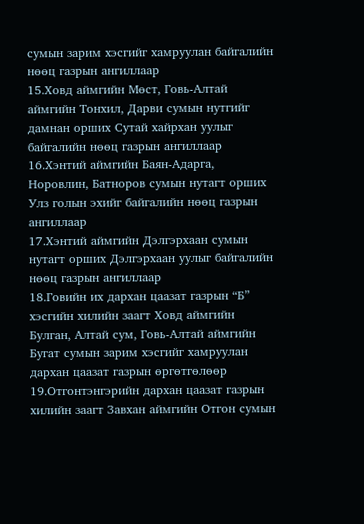сумын зарим хэсгийг хамруулан байгалийн нөөц газрын ангиллаар
15.Ховд аймгийн Мөст, Говь-Алтай аймгийн Тонхил, Дарви сумын нутгийг дамнан орших Сутай хайрхан уулыг байгалийн нөөц газрын ангиллаар
16.Хэнтий аймгийн Баян-Адарга, Норовлин, Батноров сумын нутагт орших Улз голын эхийг байгалийн нөөц газрын ангиллаар
17.Хэнтий аймгийн Дэлгэрхаан сумын нутагт орших Дэлгэрхаан уулыг байгалийн нөөц газрын ангиллаар
18.Говийн их дархан цаазат газрын “Б” хэсгийн хилийн заагт Ховд аймгийн Булган, Алтай сум, Говь-Алтай аймгийн Бугат сумын зарим хэсгийг хамруулан дархан цаазат газрын өргөтгөлөөр
19.Отгонтэнгэрийн дархан цаазат газрын хилийн заагт Завхан аймгийн Отгон сумын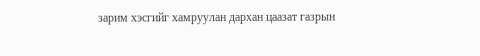зарим хэсгийг хамруулан дархан цаазат газрын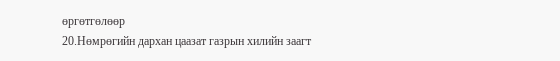өргөтгөлөөр
20.Нөмрөгийн дархан цаазат газрын хилийн заагт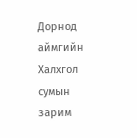Дорнод аймгийн Халхгол сумын зарим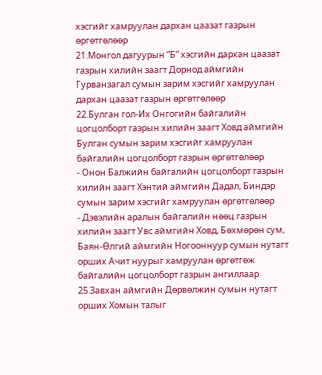хэсгийг хамруулан дархан цаазат газрын өргөтгөлөөр
21.Монгол дагуурын “Б” хэсгийн дархан цаазат газрын хилийн заагт Дорнод аймгийн Гурванзагал сумын зарим хэсгийг хамруулан дархан цаазат газрын өргөтгөлөөр
22.Булган гол-Их Онгогийн байгалийн цогцолборт газрын хилийн заагт Ховд аймгийн Булган сумын зарим хэсгийг хамруулан байгалийн цогцолборт газрын өргөтгөлөөр
- Онон Балжийн байгалийн цогцолборт газрын хилийн заагт Хэнтий аймгийн Дадал, Биндэр сумын зарим хэсгийг хамруулан өргөтгөлөөр
- Дэвэлийн аралын байгалийн нөөц газрын хилийн заагт Увс аймгийн Ховд, Бөхмөрөн сум, Баян-Өлгий аймгийн Ногооннуур сумын нутагт орших Ачит нуурыг хамруулан өргөтгөж байгалийн цогцолборт газрын ангиллаар
25.Завхан аймгийн Дөрвөлжин сумын нутагт орших Хомын талыг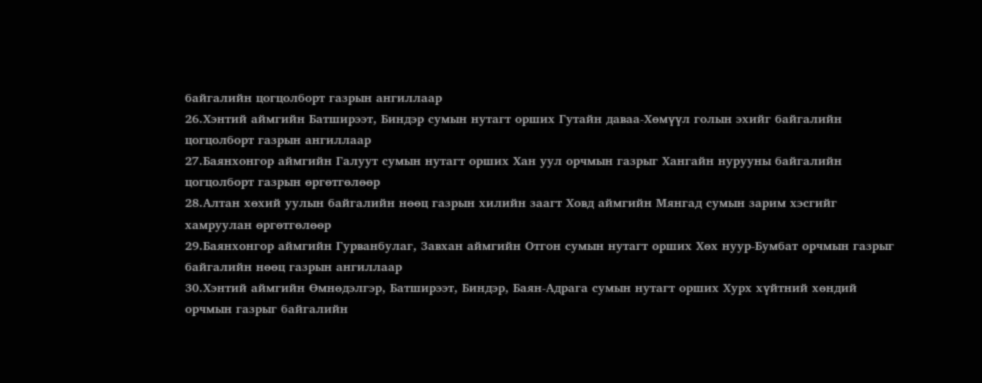байгалийн цогцолборт газрын ангиллаар
26.Хэнтий аймгийн Батширээт, Биндэр сумын нутагт орших Гутайн даваа-Хөмүүл голын эхийг байгалийн цогцолборт газрын ангиллаар
27.Баянхонгор аймгийн Галуут сумын нутагт орших Хан уул орчмын газрыг Хангайн нурууны байгалийн цогцолборт газрын өргөтгөлөөр
28.Алтан хөхий уулын байгалийн нөөц газрын хилийн заагт Ховд аймгийн Мянгад сумын зарим хэсгийг хамруулан өргөтгөлөөр
29.Баянхонгор аймгийн Гурванбулаг, Завхан аймгийн Отгон сумын нутагт орших Хөх нуур-Бумбат орчмын газрыг байгалийн нөөц газрын ангиллаар
30.Хэнтий аймгийн Өмнөдэлгэр, Батширээт, Биндэр, Баян-Адрага сумын нутагт орших Хурх хүйтний хөндий орчмын газрыг байгалийн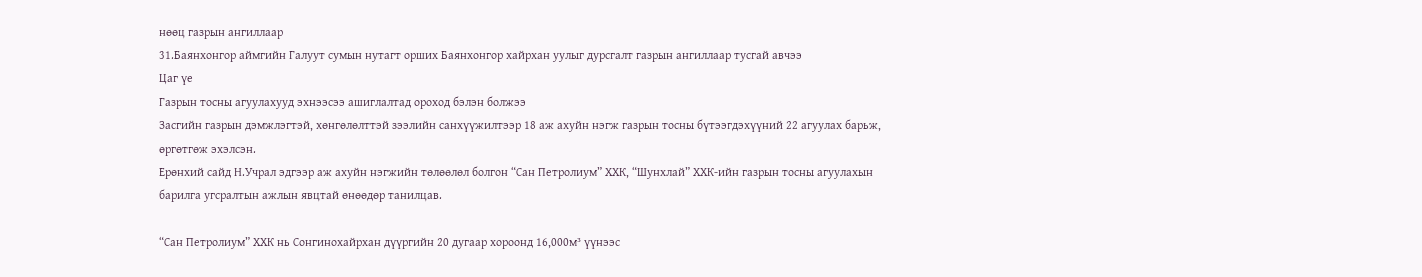нөөц газрын ангиллаар
31.Баянхонгор аймгийн Галуут сумын нутагт орших Баянхонгор хайрхан уулыг дурсгалт газрын ангиллаар тусгай авчээ
Цаг үе
Газрын тосны агуулахууд эхнээсээ ашиглалтад ороход бэлэн болжээ
Засгийн газрын дэмжлэгтэй, хөнгөлөлттэй зээлийн санхүүжилтээр 18 аж ахуйн нэгж газрын тосны бүтээгдэхүүний 22 агуулах барьж, өргөтгөж эхэлсэн.
Ерөнхий сайд Н.Учрал эдгээр аж ахуйн нэгжийн төлөөлөл болгон “Сан Петролиум” ХХК, “Шунхлай” ХХК-ийн газрын тосны агуулахын барилга угсралтын ажлын явцтай өнөөдөр танилцав.

“Сан Петролиум” ХХК нь Сонгинохайрхан дүүргийн 20 дугаар хороонд 16,000м³ үүнээс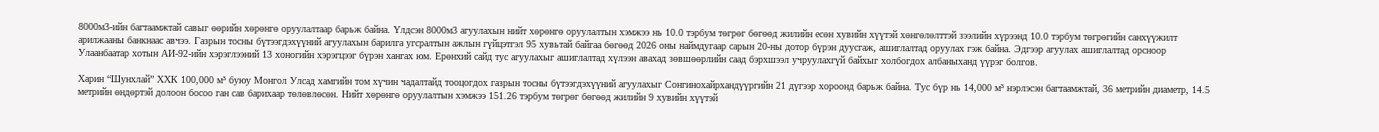8000м3-ийн багтаамжтай савыг өөрийн хөрөнгө оруулалтаар барьж байна. Үлдсэн 8000м3 агуулахын нийт хөрөнгө оруулалтын хэмжээ нь 10.0 тэрбум төгрөг бөгөөд жилийн есөн хувийн хүүтэй хөнгөлөлттэй зээлийн хүрээнд 10.0 тэрбум төгрөгийн санхүүжилт арилжааны банкнаас авчээ. Газрын тосны бүтээгдэхүүний агуулахын барилга угсралтын ажлын гүйцэтгэл 95 хувьтай байгаа бөгөөд 2026 оны наймдугаар сарын 20-ны дотор бүрэн дуусгаж, ашиглалтад оруулах гэж байна. Эдгээр агуулах ашиглалтад орсноор Улаанбаатар хотын АИ-92-ийн хэрэглээний 13 хоногийн хэрэгцээг бүрэн хангах юм. Ерөнхий сайд тус агуулахыг ашиглалтад хүлээн авахад зөвшөөрлийн саад бэрхшээл учруулахгүй байхыг холбогдох албаныханд үүрэг болгов.

Харин “Шунхлай” ХХК 100,000 м³ буюу Монгол Улсад хамгийн том хүчин чадалтайд тооцогдох газрын тосны бүтээгдэхүүний агуулахыг Сонгинохайрхандүүргийн 21 дүгээр хороонд барьж байна. Тус бүр нь 14,000 м³ нэрлэсэн багтаамжтай, 36 метрийн диаметр, 14.5 метрийн өндөртэй долоон босоо ган сав барихаар төлөвлөсөн. Нийт хөрөнгө оруулалтын хэмжээ 151.26 тэрбум төгрөг бөгөөд жилийн 9 хувийн хүүтэй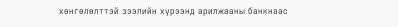хөнгөлөлттэй зээлийн хүрээнд арилжааны банкнаас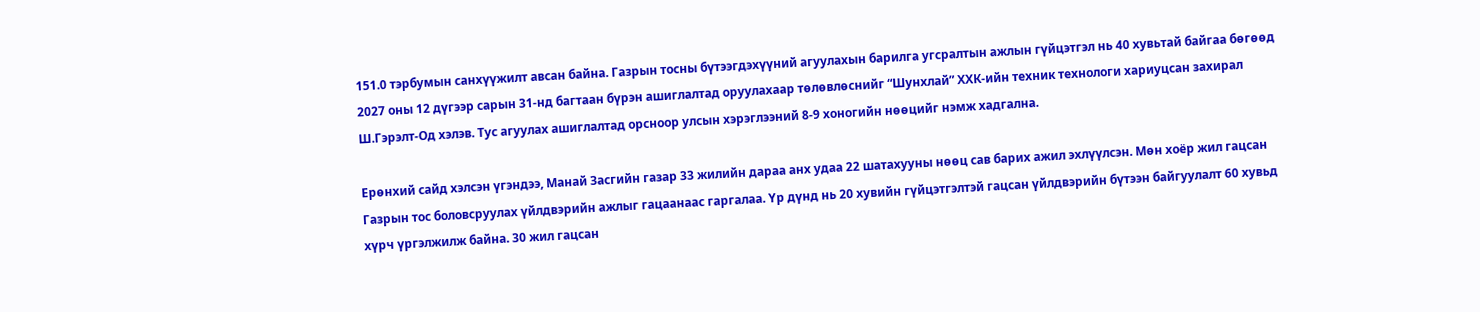151.0 тэрбумын санхүүжилт авсан байна. Газрын тосны бүтээгдэхүүний агуулахын барилга угсралтын ажлын гүйцэтгэл нь 40 хувьтай байгаа бөгөөд 2027 оны 12 дүгээр сарын 31-нд багтаан бүрэн ашиглалтад оруулахаар төлөвлөснийг “Шунхлай” ХХК-ийн техник технологи хариуцсан захирал Ш.Гэрэлт-Од хэлэв. Тус агуулах ашиглалтад орсноор улсын хэрэглээний 8-9 хоногийн нөөцийг нэмж хадгална.

Ерөнхий сайд хэлсэн үгэндээ, Манай Засгийн газар 33 жилийн дараа анх удаа 22 шатахууны нөөц сав барих ажил эхлүүлсэн. Мөн хоёр жил гацсан Газрын тос боловсруулах үйлдвэрийн ажлыг гацаанаас гаргалаа. Үр дүнд нь 20 хувийн гүйцэтгэлтэй гацсан үйлдвэрийн бүтээн байгуулалт 60 хувьд хүрч үргэлжилж байна. 30 жил гацсан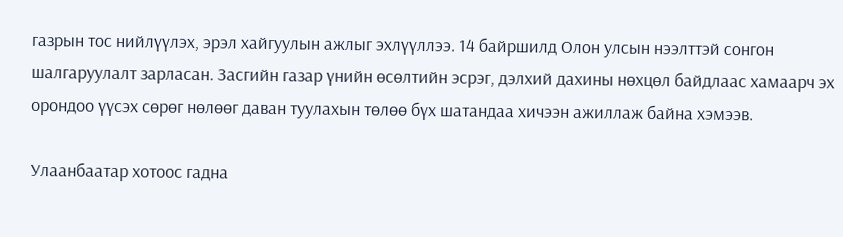газрын тос нийлүүлэх, эрэл хайгуулын ажлыг эхлүүллээ. 14 байршилд Олон улсын нээлттэй сонгон шалгаруулалт зарласан. Засгийн газар үнийн өсөлтийн эсрэг, дэлхий дахины нөхцөл байдлаас хамаарч эх орондоо үүсэх сөрөг нөлөөг даван туулахын төлөө бүх шатандаа хичээн ажиллаж байна хэмээв.

Улаанбаатар хотоос гадна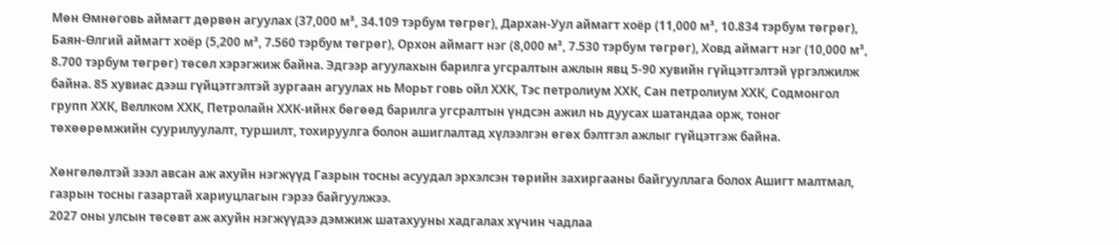Мөн Өмнөговь аймагт дөрвөн агуулах (37,000 м³, 34.109 тэрбум төгрөг), Дархан-Уул аймагт хоёр (11,000 м³, 10.834 тэрбум төгрөг), Баян-Өлгий аймагт хоёр (5,200 м³, 7.560 тэрбум төгрөг), Орхон аймагт нэг (8,000 м³, 7.530 тэрбум төгрөг), Ховд аймагт нэг (10,000 м³, 8.700 тэрбум төгрөг) төсөл хэрэгжиж байна. Эдгээр агуулахын барилга угсралтын ажлын явц 5-90 хувийн гүйцэтгэлтэй үргэлжилж байна. 85 хувиас дээш гүйцэтгэлтэй зургаан агуулах нь Морьт говь ойл ХХК, Тэс петролиум ХХК, Сан петролиум ХХК, Содмонгол групп ХХК, Веллком ХХК, Петролайн ХХК-ийнх бөгөөд барилга угсралтын үндсэн ажил нь дуусах шатандаа орж, тоног төхөөрөмжийн суурилуулалт, туршилт, тохируулга болон ашиглалтад хүлээлгэн өгөх бэлтгэл ажлыг гүйцэтгэж байна.

Хөнгөлөлтэй зээл авсан аж ахуйн нэгжүүд Газрын тосны асуудал эрхэлсэн төрийн захиргааны байгууллага болох Ашигт малтмал, газрын тосны газартай хариуцлагын гэрээ байгуулжээ.
2027 оны улсын төсөвт аж ахуйн нэгжүүдээ дэмжиж шатахууны хадгалах хүчин чадлаа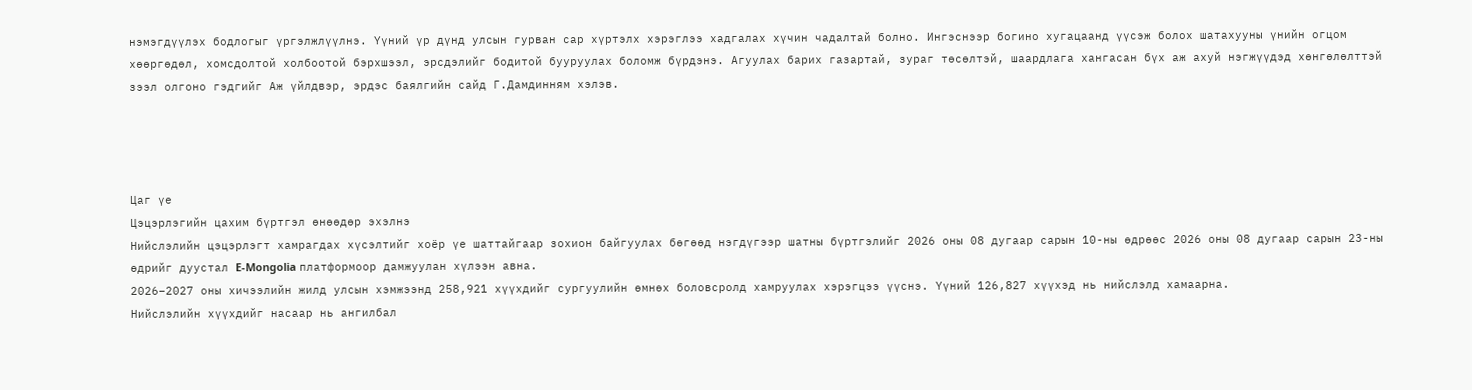нэмэгдүүлэх бодлогыг үргэлжлүүлнэ. Үүний үр дүнд улсын гурван сар хүртэлх хэрэглээ хадгалах хүчин чадалтай болно. Ингэснээр богино хугацаанд үүсэж болох шатахууны үнийн огцом хөөргөдөл, хомсдолтой холбоотой бэрхшээл, эрсдэлийг бодитой бууруулах боломж бүрдэнэ. Агуулах барих газартай, зураг төсөлтэй, шаардлага хангасан бүх аж ахуй нэгжүүдэд хөнгөлөлттэй зээл олгоно гэдгийг Аж үйлдвэр, эрдэс баялгийн сайд Г.Дамдинням хэлэв.




Цаг үе
Цэцэрлэгийн цахим бүртгэл өнөөдөр эхэлнэ
Нийслэлийн цэцэрлэгт хамрагдах хүсэлтийг хоёр үе шаттайгаар зохион байгуулах бөгөөд нэгдүгээр шатны бүртгэлийг 2026 оны 08 дугаар сарын 10-ны өдрөөс 2026 оны 08 дугаар сарын 23-ны өдрийг дуустал E-Mongolia платформоор дамжуулан хүлээн авна.
2026–2027 оны хичээлийн жилд улсын хэмжээнд 258,921 хүүхдийг сургуулийн өмнөх боловсролд хамруулах хэрэгцээ үүснэ. Үүний 126,827 хүүхэд нь нийслэлд хамаарна.
Нийслэлийн хүүхдийг насаар нь ангилбал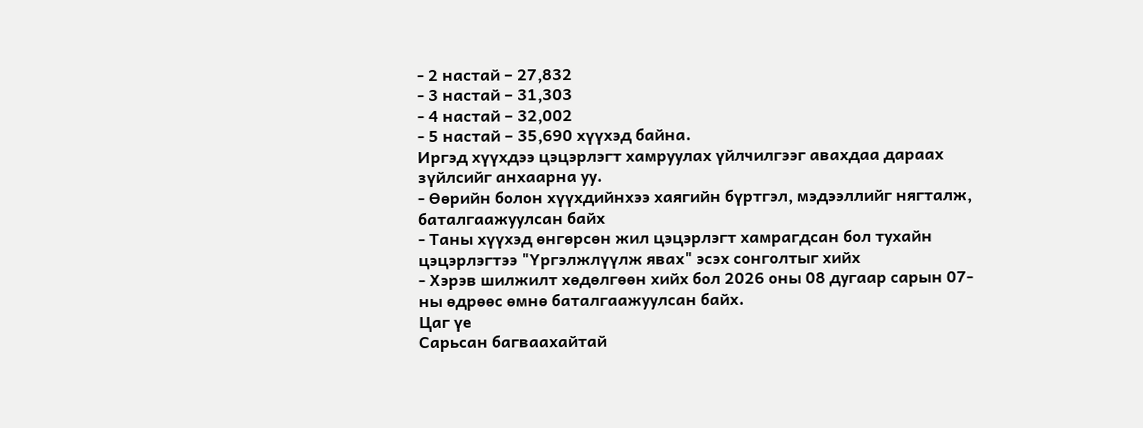- 2 настай – 27,832
- 3 настай – 31,303
- 4 настай – 32,002
- 5 настай – 35,690 хүүхэд байна.
Иргэд хүүхдээ цэцэрлэгт хамруулах үйлчилгээг авахдаа дараах зүйлсийг анхаарна уу.
- Өөрийн болон хүүхдийнхээ хаягийн бүртгэл, мэдээллийг нягталж, баталгаажуулсан байх
- Таны хүүхэд өнгөрсөн жил цэцэрлэгт хамрагдсан бол тухайн цэцэрлэгтээ "Үргэлжлүүлж явах" эсэх сонголтыг хийх
- Хэрэв шилжилт хөдөлгөөн хийх бол 2026 оны 08 дугаар сарын 07-ны өдрөөс өмнө баталгаажуулсан байх.
Цаг үе
Сарьсан багваахайтай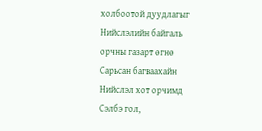холбоотой дуудлагыг Нийслэлийн байгаль орчны газарт өгнө
Сарьсан багваахайн Нийслэл хот орчимд Сэлбэ гол,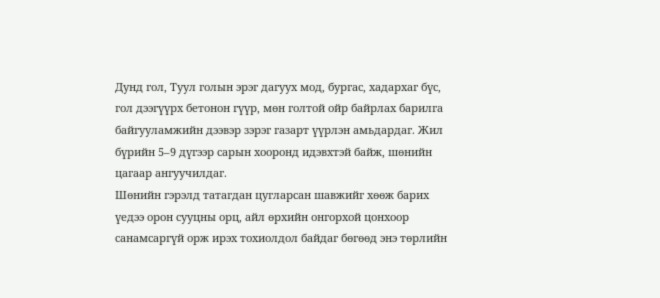Дунд гол, Туул голын эрэг дагуух мод, бургас, хадархаг бүс, гол дээгүүрх бетонон гүүр, мөн голтой ойр байрлах барилга байгууламжийн дээвэр зэрэг газарт үүрлэн амьдардаг. Жил бүрийн 5–9 дүгээр сарын хооронд идэвхтэй байж, шөнийн цагаар ангуучилдаг.
Шөнийн гэрэлд татагдан цугларсан шавжийг хөөж барих үедээ орон сууцны орц, айл өрхийн онгорхой цонхоор санамсаргүй орж ирэх тохиолдол байдаг бөгөөд энэ төрлийн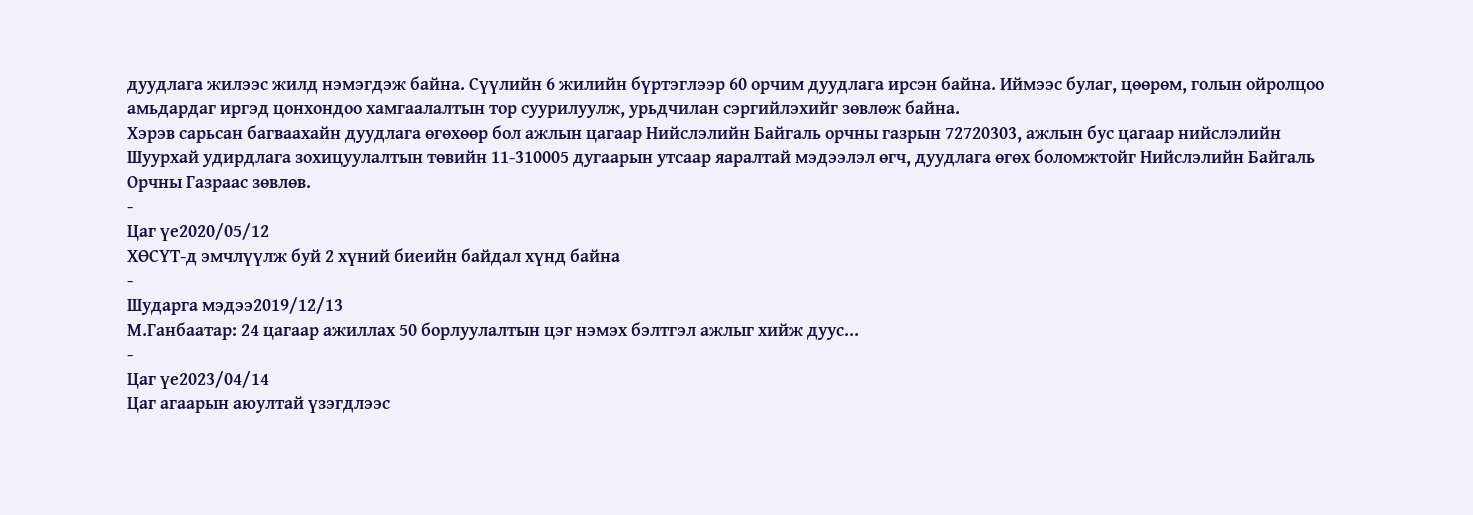дуудлага жилээс жилд нэмэгдэж байна. Сүүлийн 6 жилийн бүртэглээр 60 орчим дуудлага ирсэн байна. Иймээс булаг, цөөрөм, голын ойролцоо амьдардаг иргэд цонхондоо хамгаалалтын тор суурилуулж, урьдчилан сэргийлэхийг зөвлөж байна.
Хэрэв сарьсан багваахайн дуудлага өгөхөөр бол ажлын цагаар Нийслэлийн Байгаль орчны газрын 72720303, ажлын бус цагаар нийслэлийн Шуурхай удирдлага зохицуулалтын төвийн 11-310005 дугаарын утсаар яаралтай мэдээлэл өгч, дуудлага өгөх боломжтойг Нийслэлийн Байгаль Орчны Газраас зөвлөв.
-
Цаг үе2020/05/12
ХӨСҮТ-д эмчлүүлж буй 2 хүний биеийн байдал хүнд байна
-
Шударга мэдээ2019/12/13
М.Ганбаатар: 24 цагаар ажиллах 50 борлуулалтын цэг нэмэх бэлтгэл ажлыг хийж дуус...
-
Цаг үе2023/04/14
Цаг агаарын аюултай үзэгдлээс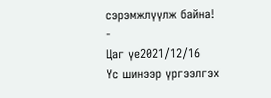сэрэмжлүүлж байна!
-
Цаг үе2021/12/16
Үс шинээр үргээлгэх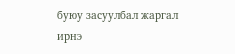буюу засуулбал жаргал ирнэ